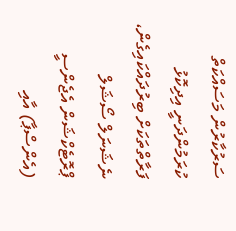ސަރުކާރުން މަސައްކަތް ކުރަމުންދަނީ އިދިކޮޅު ފަރާތްތަކަށް ބިރުދައްކައިގެން، ނެޝަނަލް ސޯޝަލް ޕްރޮޓެކްޝަން އެޖެންސީ (އެންސްޕާ) އާއި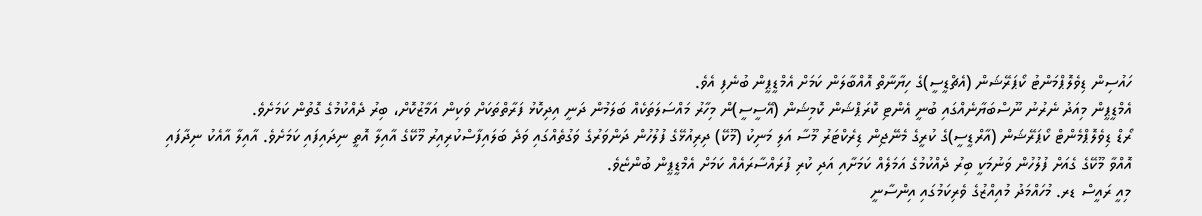ހައުސިން ޑިވެލޮޕްމަންޓު ކޯޕަރޭޝަން (އެޗްޑީސީ)ގެ ހިޔާނާތް އޮއްބާލަން ކަމަށް އެމްޑީޕީން ބުނެފި އެވެ.
އެމްޑީޕީން މިއަދު ނެރުނު ނޫސްބަޔާނެއްގައި ބުނީ އެންޓި ކޮރަޕްޝަން ކޮމިޝަން (އޭސީސީ)ން މިހާރު މައްސަލަތަކެއް ބަލަމުން ދަނީ އިދިކޮޅު ފަރާތްތަކަށް ވަކިން އަމާޒުކޮށް، ބިރު ދެއްކުމުގެ ގޮތުން ކަމަށެވެ.
ރޯޑް ޑިވެލޮޕްމެންޓް ކޯޕަރޭޝަން (އާރްޑީސީ)ގެ ކުރީގެ މެނޭޖިން ޑިރެކްޓަރު މޫސާ އަލި މަނިކު (މޫކޭ) ދިރިއުޅޭގެ ފުލުހުން ދަންވަރުގެ ވަގުތެއްގައި ވަދެ ބަލައިފާސްކުރިއިރު މޫކޭގެ އާއިލާ އޮތީ ނިދައިފައި ކަމަށެވެ. އާއިލާ އާއެކު ނިދާފައި އޮއްވާ މޫކޭގެ ގެއަށް ފުލުހުން ވަނުމަކީ ބިރު ދެއްކުމުގެ އަމަލެއް ކަމަށާއި އަދި ކުރި ފުރައްސާރައެއް ކަމަށް އެމްޑީޕީން ބުންޏެވެ.
މިއީ ރައީސް ޑރ. މުހައްމަދު މުއިއްޒުގެ ވެރިކަމުގައި އިންސާނީ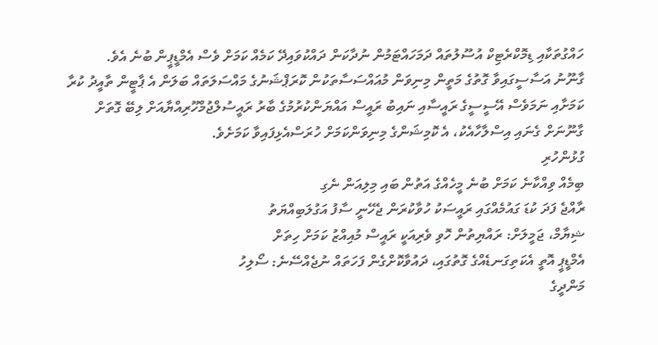ހައްގުތަކާއި ޑިމޮކްރެޓިކް އުސޫލުތައް ދަމަހައްޓަމުން ނުދާކަން ދައްކުވައިދޭ ކަމެއް ކަމަށް ވެސް އެމްޑީޕީން ބުނެ އެވެ.
ގާނޫނު އަސާސީގައިވާ ގޮތުގެ މަތީން މިނިވަން މުއައްސަސާތަކުން ކޮރަޕްޝަނުގެ މައްސަލަތައް ބަލަން އެ ޕާޓީން ތާއީދު ކުރާ ކަމަށާއި ނަމަވެސް އޭސީސީގެ ރައީސާއި ނައިބު ރައީސް އައްޔަންކުރުމުގެ ބާރު ރައީސުލްޖުމްހޫރިއްޔާއަށް ލިބޭ ގޮތަށް ގާނޫނަށް ގެނައި އިސްލާހާއެކު، އެ ކޮމިޝަންގެ މިނިވަންކަމަށް ހުރަސްއެޅިފައިވާ ކަމަށެވެ.
ގުޅުންހުރި
ބިމެއް ވިއްކާނެ ކަމަށް ބުނެ މީހެއްގެ އަތުން ބައި މިލިއަން ނެގި
ރާއްޖެ ފަދަ ކުޑަ ގައުމެއްގައި ރައީސަކު ހުވާކުރަން ޖެހޭނީ ސާފު އަގުލަބިއްޔަތު
ޝިޔާމް، ޖަމީލަށް: ރައްޔިތުން ހޮވި ވެރިއަކީ ރައީސް މުއިއްޒު ކަމަށް ހިތަށް
އެމްޑީޕީ އޮތީ އެކަތިގަނޑެއްގެ ގޮތުގައި، ދައުވާކޮށްގެން ފަހަތައް ނުޖެއްސޭނެ: ސޯލިހު
މަންދީގެ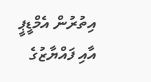އިތުރުން އެމްޑީޕީ އާއި ފައްޔާޒުގެ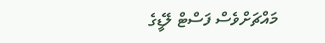މައްޗަށްވެސް ފަސްޓް ލޭޑީގެ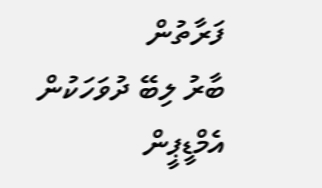ފަރާތުން
ބާރު ލިބޭ ދުވަހަކުން އެމްޑީޕީން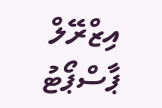އިޒްރޭލް ޕާސްޕޯޓު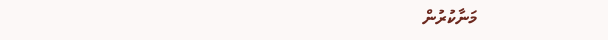މަނާކުރުން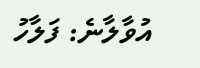އުވާލާނެ: ފަލާހު